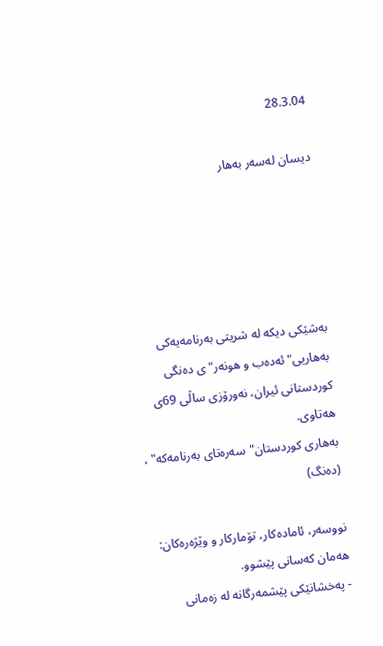28.3.04

دیسان له‌سه‌ر به‌هار





به‌شێكی دیكه له شریتی به‌رنامه‌یه‌كی به‌هاریی"ئه‌ده‌ب و هونه‌ر"ی ده‌نگی كوردستانی ئیران، نه‌ورۆزی ساڵی 69ی هه‌تاوی.
به‌هاری كوردستان"سه‌ره‌تای به‌رنامه‌كه" ، (ده‌نگ)

نووسه‌ر، ئاماده‌كار، تۆماركار و وێژه‌ره‌كان: هه‌مان كه‌سانی پێشوو.
- په‌خشانێكی پێشمه‌رگانه له زه‌مانی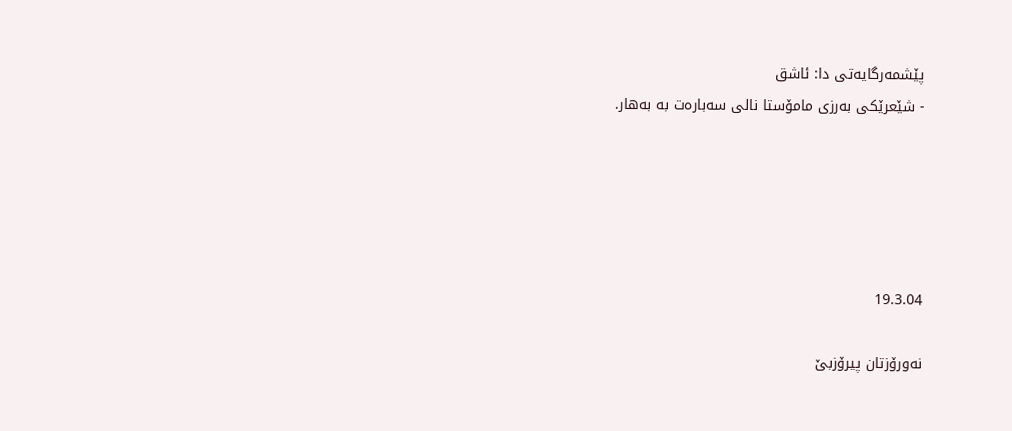پێشمه‌رگایه‌تی دا: ئاشق
- شێعرێكی به‌رزی مامۆستا نالی سه‌باره‌ت به به‌هار.





19.3.04

نه‌ورۆزتان پیرۆزبێ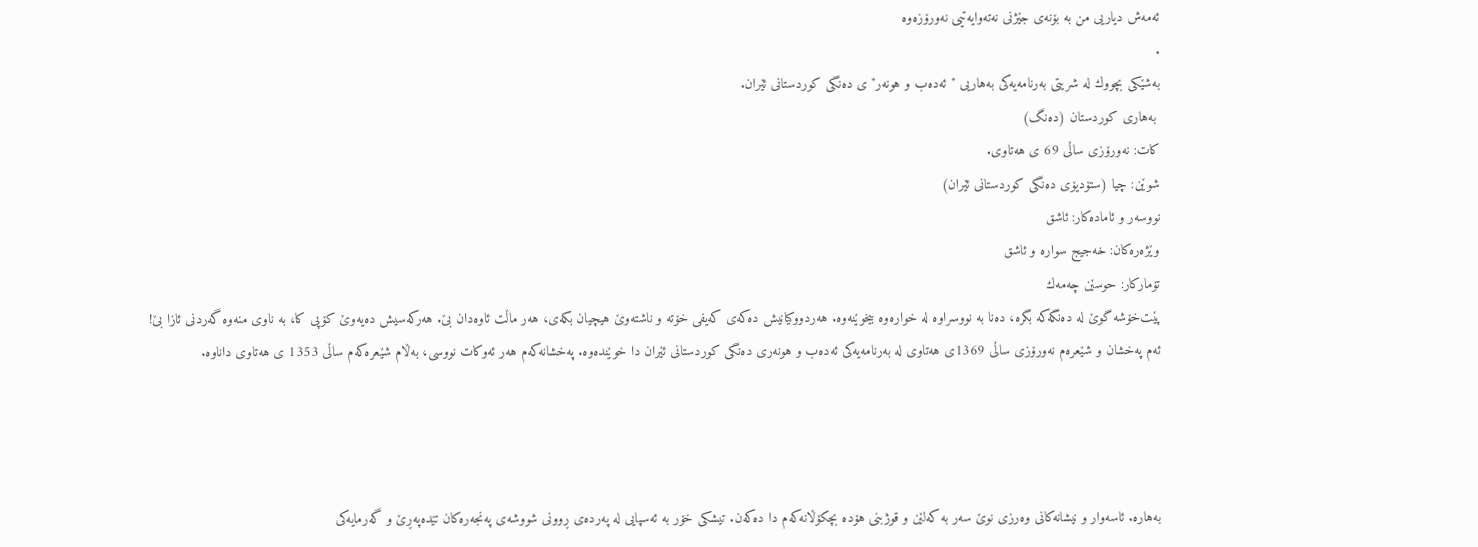ئه‌مه‌ش دیاریی من به‌ بۆنه‌ی جێژنی نه‌ته‌وایه‌تیی نه‌ورۆزه‌وه‌
.
به‌شێكی بچووك له‌ شریتی به‌رنامه‌یه‌كی به‌هاریی "ئه‌ده‌ب و هونه‌ر" ی ده‌نگی كوردستانی ئێران.
 به‌هاری كوردستا‌‌‌ن (ده‌نگ)
كات: نه‌ورۆزی ساڵی 69 ی هه‌تاوی.
شوێن: چیا (ستۆدیۆی ده‌نگی كوردستانی ئێران)
نووسه‌ر و ئاماده‌كار: ئاشق
وێژه‌ره‌كان: خه‌جیج سواره‌ و ئاشق
تۆماركار: حوسێن چه‌مه‌ك
پێت‌خۆشه‌ گوێ له‌ ده‌نگه‌كه‌ بگره‌، ده‌نا به‌ نووسراوه‌ له‌ خواره‌وه‌ بیخوێنه‌وه‌. هه‌ردووكیانیش ده‌كه‌ی كه‌یفی خۆته‌ و ناشته‌وێ هیچیان بكه‌ی، هه‌ر ماڵت ئاوه‌دان بێ. هه‌ركه‌سیش ده‌یه‌وێ كۆپی كا، به‌ ناوی منه‌وه‌ گه‌ردنی ئازا بێ!
ئه‌م په‌خشان و شێعره‌م نه‌ورۆزی ساڵی 1369ی هه‌تاوی له‌ به‌رنامه‌یه‌كی ئه‌ده‌ب و هونه‌ری ده‌نگی كوردستانی ئێران دا خوێنده‌وه‌. په‌خشانه‌كه‌م هه‌ر ئه‌وكات نووسی، به‌ڵام شێعره‌كه‌م ساڵی 1353 ی هه‌تاوی داناوه‌.




به‌هاره‌. ئاسه‌وار و نیشانه‌كانی وه‌رزی نوێ سه‌ر به‌ كه‌لێن و قوژبنی هۆده‌ بچكۆڵانه‌كه‌م دا ده‌كه‌ن. تیشكی خۆر به‌ ئه‌سپایی له‌ په‌رده‌ی ڕوونی شووشه‌ی په‌نجه‌ره‌كان تێده‌په‌ڕێ و گه‌رمایه‌كی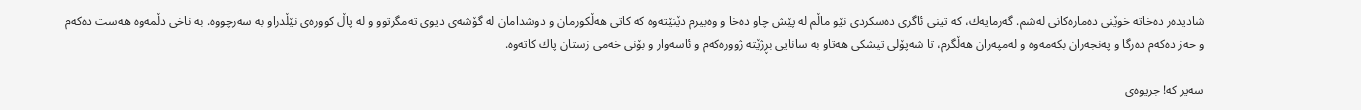شادیده‌ر ده‌خاته‌ خوێنی ده‌ماره‌كانی له‌شم. گه‌رمایه‌ك، كه‌ تینی ئاگری ده‌سكردی نێو ماڵم له‌ پێش چاو ده‌خا و وه‌بیرم دێنێته‌وه‌ كه‌ كاتی هه‌ڵكورمان و دوشدامان له‌ گۆشه‌ی دیوی ته‌مگرتوو و له‌ پاڵ كووره‌ی نێڵدراو به‌ سه‌رچووه‌. به‌ ناخی دڵمه‌وه‌ هه‌ست ده‌كه‌م و حه‌ز ده‌كه‌م ده‌رگا و په‌نجه‌ران بكه‌مه‌وه‌ و له‌مپه‌ران هه‌ڵگرم، تا شه‌پۆلی تیشكی هه‌تاو به‌ سانایی بڕژێته‌ ژووره‌كه‌م و ئاسه‌وار و بۆنی خه‌می زستان پاك كاته‌وه‌.

سه‌یر كه‌! جریوه‌ی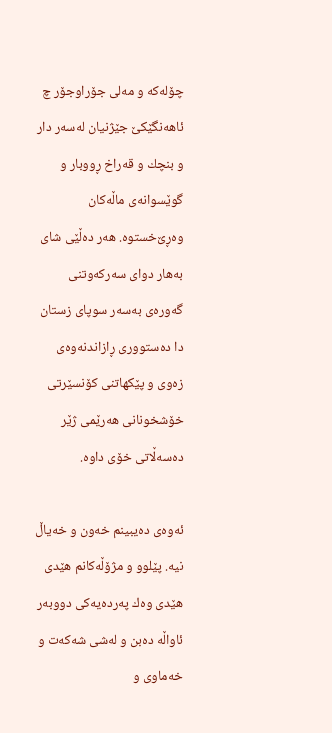چۆله‌كه‌ و مه‌لی جۆراوجۆر چ ئاهه‌نگێكێ جێژنیان له‌سه‌ر دار و بنچك و قه‌راخ ڕووبار و گوێسوانه‌ی ماڵه‌كان وه‌ڕێ‌خستوه‌. هه‌ر ده‌ڵێی شای به‌هار دوای سه‌ركه‌وتنی گه‌وره‌ی به‌سه‌ر سوپای زستان دا ده‌ستووری ڕازاندنه‌وه‌ی زه‌وی و پێكهاتنی كۆنسێرتی خۆشخونانی هه‌رێمی ژێر ده‌سه‌ڵاتی خۆی داوه‌.

ئه‌وه‌ی ده‌یبینم خه‌ون و خه‌یاڵ نیه‌. پێلوو و مژۆڵه‌كانم هێدی هێدی وه‌ك په‌رده‌یه‌كی دووبه‌ر ئاواڵه‌ ده‌بن و له‌شی شه‌كه‌ت و خه‌ماوی و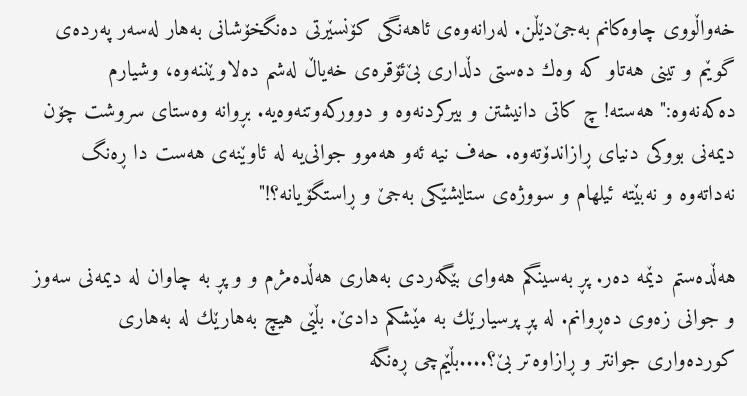خه‌واڵووی چاوه‌كانم به‌جێ‌دێڵن. له‌رانه‌وه‌ی ئاهه‌نگی كۆنسێرتی ده‌نگخۆشانی به‌هار له‌سه‌ر په‌رده‌ی گوێم و تینی هه‌تاو كه‌ وه‌ك ده‌ستی دڵداری بێ‌ئۆقره‌ی خه‌یاڵ له‌شم ده‌لاوێننه‌وه‌، وشیارم ده‌كه‌نه‌وه‌:" هه‌سته‌! چ كاتی دانیشتن و بیركردنه‌وه‌ و دووركه‌وتنه‌وه‌یه‌. بڕوانه‌ وه‌ستای سروشت چۆن دیمه‌نی بووكی دنیای ڕازاندۆته‌وه‌. حه‌ف نیه‌ ئه‌و هه‌موو جوانی‌یه‌ له‌ ئاوێنه‌ی هه‌ست دا ڕه‌نگ نه‌داته‌وه‌ و نه‌بێته‌ ئیلهام و سووژه‌ی ستایشێكی به‌‌جێ و ڕاستگۆیانه‌؟!"

هه‌ڵده‌ستم دێمه‌ ده‌ر. پڕ به‌سینگم هه‌وای بێگه‌ردی به‌هاری هه‌ڵده‌مژم و و پڕ به‌ چاوان له‌ دیمه‌نی سه‌وز و جوانی زه‌وی ده‌ڕوانم. له‌ پڕ پرسیارێك به‌ مێشكم دادێ. بڵێی هیچ به‌هارێك له‌ به‌هاری كورده‌واری جوانتر و ڕازاوه‌تر بێ؟....بڵێم‌چی ڕه‌نگه‌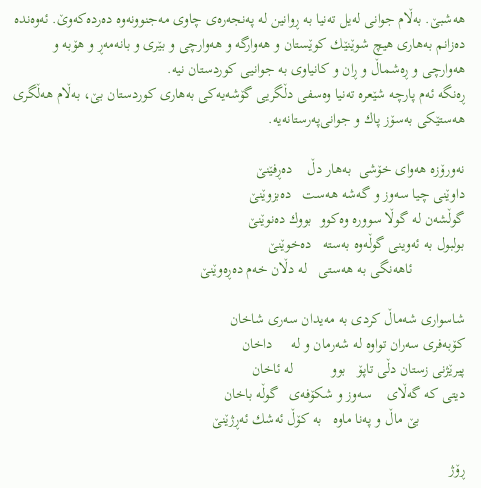هه‌شبێ. به‌ڵام جوانی له‌یل ته‌نیا به‌ ڕوانین له‌ په‌نجه‌ره‌ی چاوی مه‌جنوونه‌وه‌ ده‌رده‌كه‌وێ. ئه‌وه‌نده‌ ده‌زانم به‌هاری هیچ شوێنێك كوێستان و هه‌وارگه‌ و هه‌وارچی و بێری و بانه‌مه‌ڕ و هۆبه‌ و هه‌وارچی و ڕه‌شماڵ و ڕان و كانیاوی به‌ جوانیی كوردستان نیه‌.
ڕه‌نگه‌ ئه‌م پارچه‌ شێعره‌ ته‌نیا وه‌سفی دڵگریی گۆشه‌یه‌كی به‌هاری كوردستان بێ، به‌ڵام هه‌ڵگری هه‌ستێكی به‌سۆز پاك و جوانی‌په‌رستانه‌یه‌.

نه‌ورۆزه‌ هه‌وای خۆشی  به‌هار دڵ    ده‌ڕفێنێ
داوێنی چیا سه‌وز و گه‌شه‌ هه‌ست   ده‌بزوێنێ
گوڵشه‌ن له‌ گوڵا سووره‌ وه‌كوو  بووك ده‌نوێنێ
بولبول به‌ ئه‌وینی گوڵه‌وه‌ به‌سته‌   ده‌خوێنێ
              ئاهه‌نگی به‌ هه‌ستی   له‌ دڵان خه‌م ده‌ڕه‌وێنێ

شاسواری شه‌ماڵ كردی به‌ مه‌یدان سه‌ری شاخان
كۆبه‌فری سه‌ران تواوه‌ له‌ شه‌رمان و له‌     داخان
پیرێژنی زستان دڵی تاپۆ   بوو          له‌ ئاخان
دیتی كه‌ گه‌ڵای    سه‌وز و شكۆفه‌ی   گوڵه‌ باخان
            بێ ماڵ و په‌نا ماوه‌   به‌ كۆڵ ئه‌شك ئه‌ڕژێنێ

ڕۆژ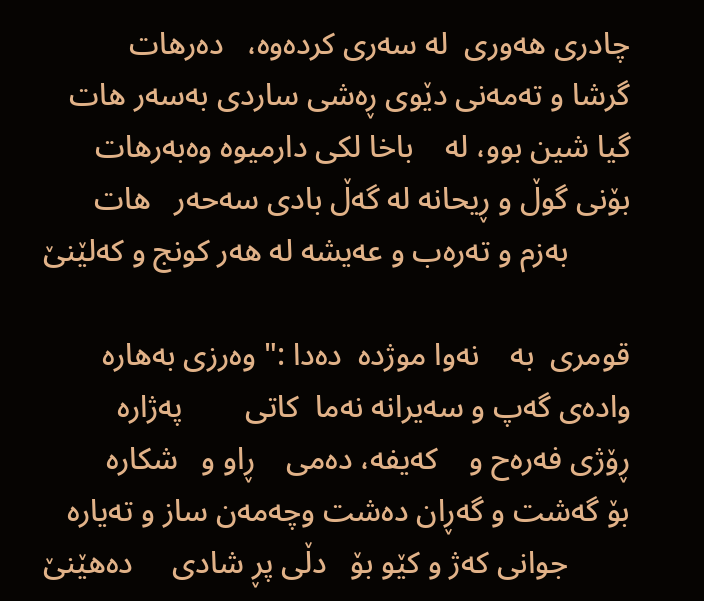چادری هه‌وری  له‌ سه‌ری كرده‌وه،  ‌ ده‌رهات
گرشا و ته‌مه‌نی دێوی ڕه‌شی ساردی به‌سه‌ر هات
گیا شین بوو، له‌    باخا لكی دارمیوه‌ وه‌به‌رهات
بۆنی گوڵ و ڕیحانه‌ له‌ گه‌ڵ بادی سه‌حه‌ر   هات
        به‌زم و ته‌ره‌ب و عه‌یشه‌ له‌ هه‌ر كونج و كه‌لێنێ

قومری  به‌    نه‌وا موژده‌  ده‌دا :" وه‌رزی به‌هاره‌
واده‌ی گه‌پ و سه‌یرانه‌ نه‌ما  كاتی        په‌ژاره‌
ڕۆژی فه‌ره‌ح و    كه‌یفه‌، ده‌می    ڕاو و   شكاره‌
بۆ گه‌شت و گه‌ڕان ده‌شت وچه‌مه‌ن ساز و ته‌یاره‌
        جوانی كه‌ژ و كێو بۆ   دڵی پڕ شادی     ده‌هێنێ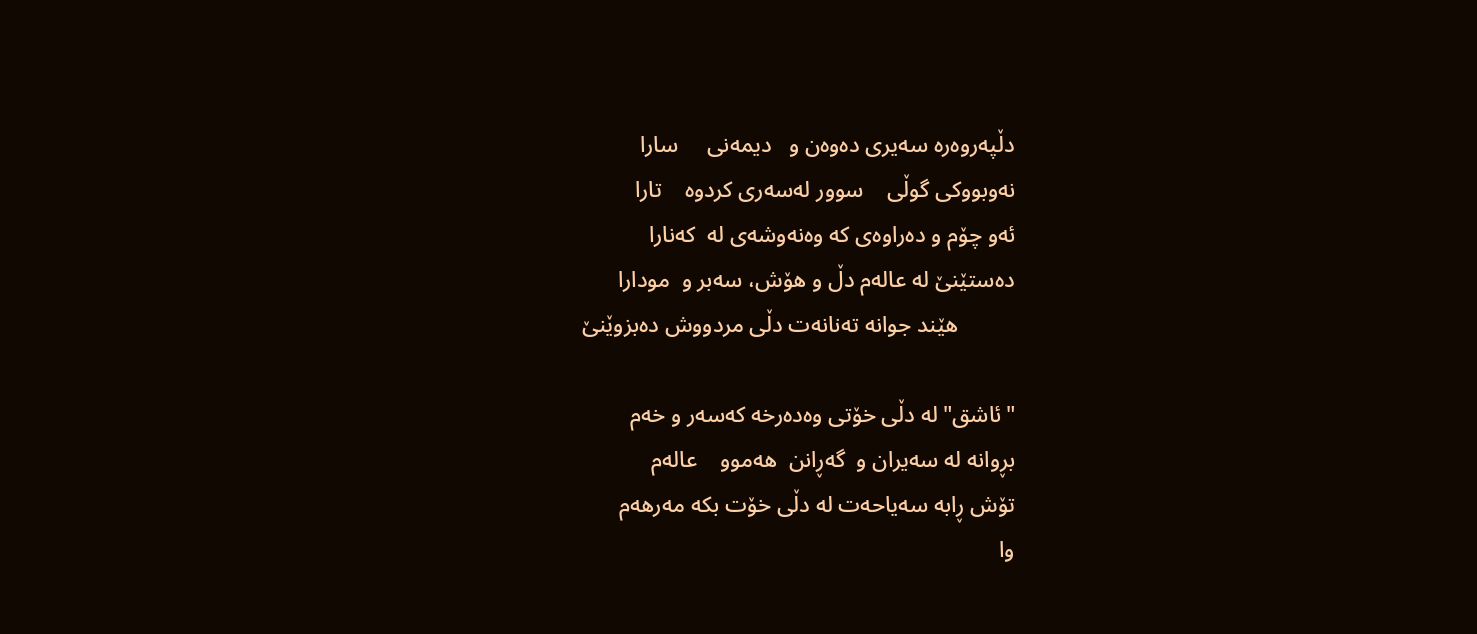دڵپه‌روه‌ره‌ سه‌یری ده‌وه‌ن و   دیمه‌نی     سارا
نه‌وبووكی گوڵی    سوور له‌سه‌ری كردوه‌    تارا
ئه‌و چۆم و ده‌راوه‌ی كه‌ وه‌نه‌وشه‌ی له‌  كه‌نارا
ده‌ستێنێ له‌ عاله‌م دڵ و هۆش، سه‌بر و  مودارا
          هێند جوانه‌ ته‌نانه‌ت دڵی مردووش ده‌بزوێنێ

"ئاشق" له‌ دڵی خۆتی وه‌ده‌رخه‌ كه‌سه‌ر و خه‌م
بڕوانه‌ له‌ سه‌یران و  گه‌ڕانن  هه‌موو    عاله‌م
تۆش ڕابه‌ سه‌یاحه‌ت له‌ دڵی خۆت بكه‌ مه‌رهه‌م
وا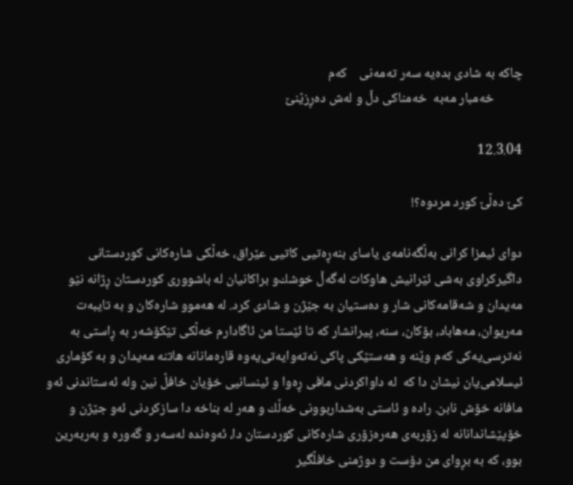چاكه‌ به‌ شادی بده‌یه‌ سه‌ر ته‌مه‌نی    كه‌م
         خه‌مبار مه‌به‌  خه‌مناكی دڵ و له‌ش ده‌ڕزێنێ

12.3.04

كێ ده‌ڵێ كورد مردوه؟!

دوای ئیمزا كرانی به‌ڵگه‌نامه‌ی یاسای بنه‌ڕه‌تیی كاتیی عێراق، خه‌ڵكی شاره‌كانی كوردستانی داگیركراوی به‌شی ئێرانیش هاوكات له‌گه‌ڵ خوشك‌و براكانیان له باشووری كوردستان ڕژانه نێو مه‌یدان و شه‌قامه‌كانی شار و ده‌ستیان به جێژن و شادی كرد. له هه‌موو شاره‌كان و به تایبه‌ت مه‌ریوان، مه‌هاباد، بۆكان، سنه، پیرانشار كه تا ئێستا من ئاگادارم خه‌ڵكی تێكۆشه‌ر به ڕاستی به نه‌ترسی‌یه‌كی كه‌م وێنه و هه‌ستێكی پاكی نه‌ته‌وایه‌تی‌یه‌وه قاره‌مانانه هاتنه مه‌یدان و به كۆماری ئیسلامی‌یان نیشان دا كه  له داواكردنی مافی ڕه‌وا و ئینسانیی خۆیان خافڵ نین وله ئه‌ستاندنی ئه‌و مافانه خۆش نابن. راده و ئاستی به‌شداربوونی خه‌ڵك و هه‌ر له بناخه دا سازكردنی ئه‌و جێژن و خۆپێشاندانانه له زۆربه‌ی هه‌ره‌زۆری شاره‌كانی كوردستان دا، ئه‌وه‌نده له‌سه‌ر و گه‌وره‌ و به‌ربه‌رین بوو، كه به بڕوای من دۆست و دوژمنی خافڵگیر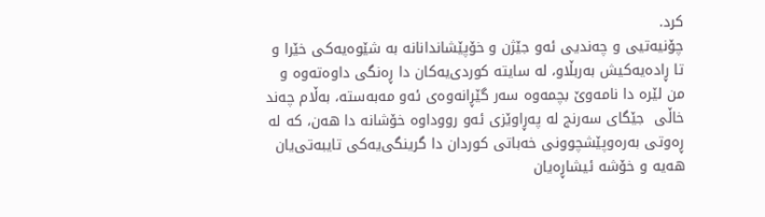كرد.
چۆنیه‌تیی و چه‌ندیی ئه‌و جێژن و خۆپێشاندانانه به شێوه‌یه‌كی خێرا و تا ڕاده‌یه‌كیش به‌ربڵاو، له سایته كوردی‌یه‌كان دا ڕه‌نگی داوه‌ته‌وه و من لێره دا نامه‌وێ بچمه‌وه سه‌ر گێڕانه‌وه‌ی ئه‌و مه‌به‌سته، به‌ڵام چه‌ند خاڵی  جێگای سه‌رنج له په‌ڕاوێزی ئه‌و رووداوه خۆشانه دا هه‌ن، كه له ڕه‌وتی به‌ره‌وپێشچوونی خه‌باتی كوردان دا گرینگی‌یه‌كی تایبه‌تی‌یان هه‌یه و خۆشه ئیشاڕه‌یان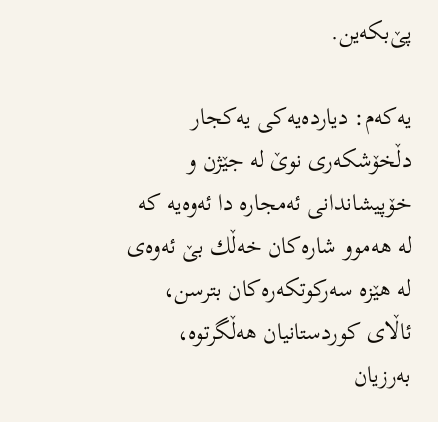پێ‌بكه‌ین.

یه‌كه‌م: دیارده‌یه‌كی یه‌كجار دڵخۆشكه‌ری نوێ له جێژن و خۆپیشاندانی ئه‌مجاره دا ئه‌وه‌یه كه له هه‌موو شاره‌كان خه‌ڵك بێ ئه‌وه‌ی له هێزه سه‌ركوتكه‌ره‌كان بترسن، ئاڵای كوردستانیان هه‌ڵگرتوه، به‌رزیان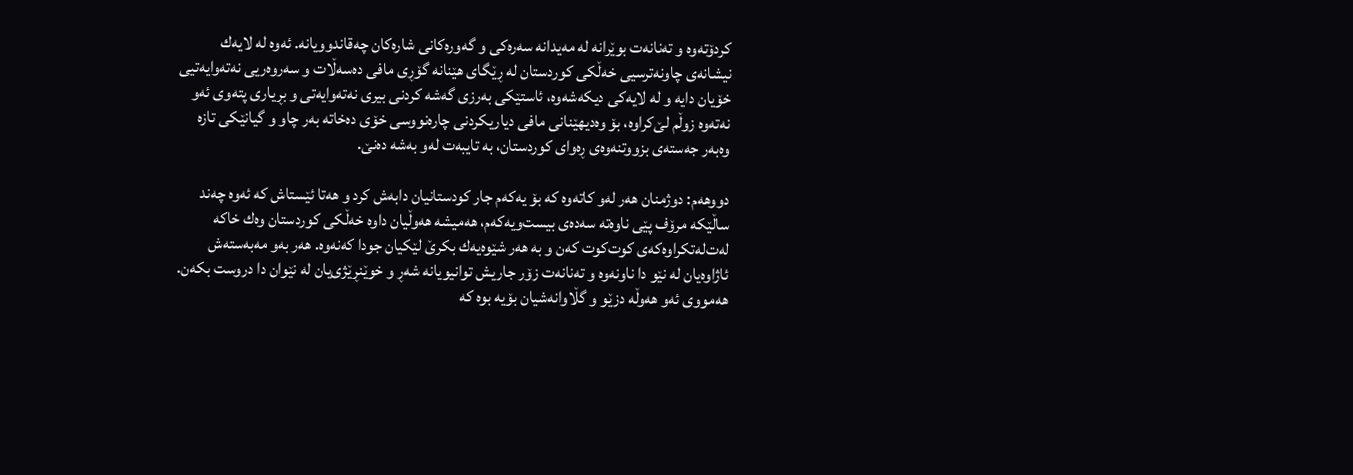كردۆته‌وه و ته‌نانه‌ت بوێرانه له مه‌یدانه سه‌ره‌كی و گه‌وره‌كانی شاره‌كان چه‌قاندوویانه. ئه‌وه له لایه‌ك نیشانه‌ی چاونه‌ترسیی خه‌ڵكی كوردستان له ڕێگای هێنانه گۆڕی مافی ده‌سه‌ڵات و سه‌روه‌ریی نه‌ته‌وایه‌تیی خۆیان دایه و له لایه‌كی دیكه‌شه‌وه، ئاستێكی به‌رزی گه‌شه كردنی بیری نه‌ته‌وایه‌تی و بڕیاری پته‌وی ئه‌و نه‌ته‌وه زوڵم لێ‌كراوه، بۆ وه‌دیهێنانی مافی دیاریكردنی چاره‌نووسی خۆی ده‌خاته به‌ر چاو و گیانێكی تازه وه‌به‌ر جه‌سته‌ی بزووتنه‌وه‌ی ڕه‌وای كوردستان، به تایبه‌ت له‌و به‌شه ده‌نێ.

دووهه‌م: دوژمنان هه‌ر له‌و كاته‌وه كه بۆ یه‌كه‌م جار كودستانیان دابه‌ش كرد و هه‌تا ئێستاش كه ئه‌وه چه‌ند ساڵێكه مرۆف پێی ناوه‌ته سه‌ده‌ی بیست‌ویه‌كه‌م، هه‌میشه هه‌وڵیان داوه خه‌ڵكی كوردستان وه‌ك خاكه له‌ت‌له‌تكراوه‌كه‌ی كوت‌كوت كه‌ن و به هه‌ر شێوه‌یه‌ك بكرێ لێكیان جودا كه‌نه‌وه. هه‌ر به‌و مه‌به‌سته‌ش ئاژاوه‌یان له نێو دا ناونه‌وه و ته‌نانه‌ت زۆر جاریش توانیویانه شه‌ڕ و خوێنڕێژی‌یان له نێوان دا دروست بكه‌ن. هه‌مووی ئه‌و هه‌وڵه دزێو و گڵاوانه‌شیان بۆیه بوه كه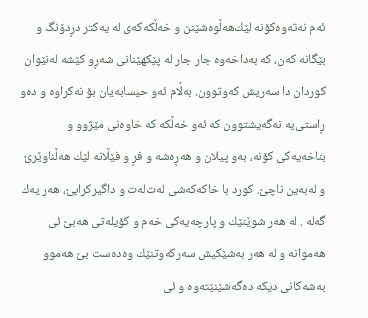ئه‌م نه‌ته‌وه‌كۆنه لێك‌هه‌ڵوه‌شێنن و خه‌ڵكه‌كه‌ی له یه‌كتر دڕدۆنگ و بێگانه كه‌ن، كه به‌داخه‌وه جار جار له پێكهێنانی شه‌ڕو كێشه له‌نێوان كوردان دا سه‌ریش كه‌وتوون. به‌ڵام ئه‌و حیسابه‌یان بۆ نه‌كراوه و ده‌و ڕاستی‌یه نه‌گه‌یشتوون كه ئه‌و خه‌ڵكه كه خاوه‌نی مێژوو و بناخه‌یه‌كی كۆنه، به‌و پیلان و هه‌ڕه‌شه و فڕ و فێڵانه لێك هه‌ڵناوێرێ و له‌به‌ین ناچێ. كورد با خاكه‌كه‌شی له‌ت‌له‌ت و داگیركرابێ، هه‌ر یه‌ك گه‌له . له هه‌ر شوێنێك و پارچه‌یه‌كی خه‌م و كۆیله‌تی هه‌بێ ئی هه‌موانه و له هه‌ر به‌شێكیش سه‌ركه‌وتنێك وه‌ده‌ست بێ هه‌موو به‌شه‌كانی دیكه‌ ده‌گه‌شێنێته‌وه و ئی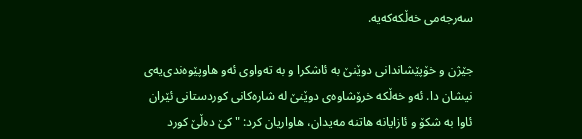سه‌رجه‌می خه‌ڵكه‌كه‌یه.

جێژن و خۆپێشاندانی دوێنێ به ئاشكرا و به ته‌واوی ئه‌و هاوپێوه‌ندی‌یه‌ی نیشان دا. ئه‌و خه‌ڵكه خرۆشاوه‌ی دوێنێ له شاره‌كانی كوردستانی ئێران ئاوا به شكۆ و ئازایانه هاتنه مه‌یدان، هاواریان كرد: "كێ ده‌ڵێ كورد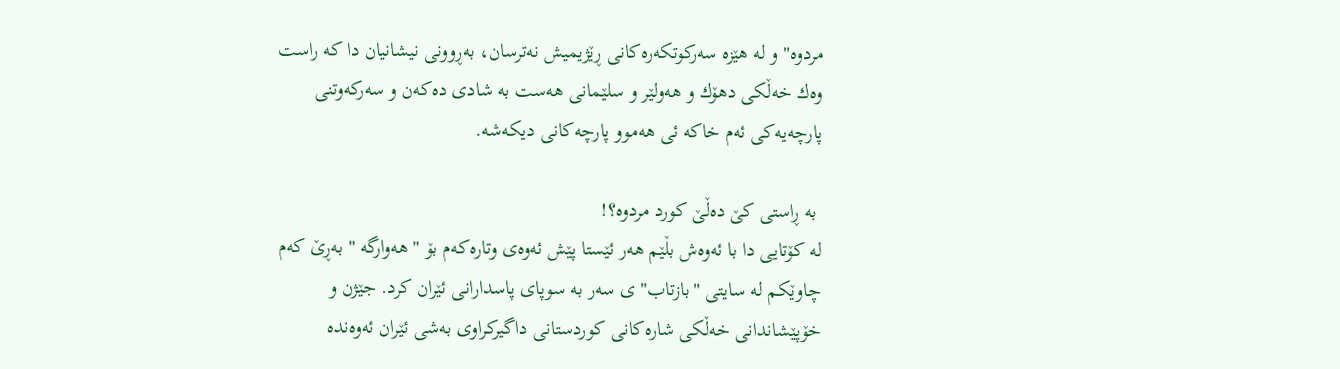مردوه" و له هێزه سه‌ركوتكه‌ره‌كانی ڕێژیمیش نه‌ترسان، به‌ڕوونی نیشانیان دا كه راست وه‌ك خه‌ڵكی دهۆك و هه‌ولێر و سلێمانی هه‌ست به شادی ده‌كه‌ن و ‌سه‌ركه‌وتنی پارچه‌یه‌كی ئه‌م خاكه ئی هه‌موو پارچه‌كانی دیكه‌شه.

 به ڕاستی كێ ده‌ڵێ كورد مردوه؟!
له كۆتایی دا با ئه‌وه‌ش بڵێم هه‌ر ئێستا پێش ئه‌وه‌ی وتاره‌كه‌م بۆ " هه‌وارگه " به‌ڕێ كه‌م چاوێكم له سایتی "بازتاب" ی سه‌ر به سوپای پاسدارانی ئێران كرد. جێژن و خۆپێشاندانی خه‌ڵكی شاره‌كانی كوردستانی داگیركراوی به‌شی ئێران ئه‌وه‌نده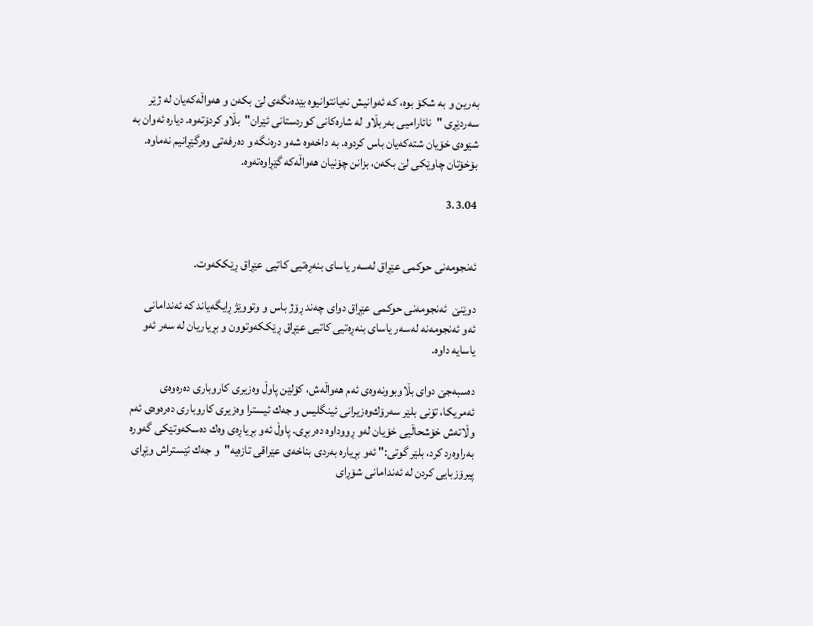به‌رین و به شكۆ بوه، كه ئه‌وانیش نه‌یانتوانیوه بێده‌نگه‌ی لێ بكه‌ن و هه‌واڵه‌كه‌یان له ژێر سه‌ردێڕی "نائارامیی به‌ربڵاو له شاره‌كانی كوردستانی ئێران"  بڵاو كردۆته‌وه. دیاره ئه‌وان به شێوه‌ی خۆیان شته‌كه‌یان باس كردوه. به داخه‌وه شه‌و دره‌نگه و ده‌رفه‌تی وه‌رگێڕانیم نه‌ماوه. بۆخۆتان چاوێكی لێ بكه‌ن، بزانن چۆنیان هه‌واڵه‌كه گێڕاوه‌ته‌وه.

3.3.04


ئه‌نجومه‌نی حوكمی عێڕاق له‌سه‌ر یاسای بنه‌ڕه‌تیی كاتیی عێڕاق ڕێككه‌وت.

دوێنێ  ئه‌نجومه‌نی حوكمی عێڕاق دوای چه‌ند ڕۆژ باس و وتووێژ ڕایگه‌یاند كه ئه‌ندامانی ئه‌و ئه‌نجومه‌نه له‌سه‌ر یاسای بنه‌ڕه‌تیی كاتیی عێڕاق ڕێككه‌وتوون و بڕیاریان له سه‌ر ئه‌و یاسایه داوه.

ده‌سبه‌جێ دوای بڵاوبوونه‌وه‌ی ئه‌م هه‌واڵه‌ش، كۆلێن پاوڵ وه‌زیری كاروباری ده‌‌ره‌وه‌ی ئه‌مریكا، تۆنی بلێر سه‌رۆك‌وه‌زیرانی ئینگلیس و جه‌ك ئیسترا وه‌زیری كاروباری ده‌ره‌وه‌ی ئه‌م وڵاته‌ش خۆشحاڵیی خۆیان له‌و ڕووداوه ده‌ربڕی. پاوڵ ئه‌و بڕیاڕه‌ی وه‌ك ده‌سكه‌وتێكی گه‌وره به‌راوه‌رد كرد، بلێر گوتی:" ئه‌و بڕیاره به‌ردی بناخه‌ی عێراقی تازه‌یه"  و جه‌ك ئێستراش وێڕای پیرۆزبایی كردن له ئه‌ندامانی شۆڕای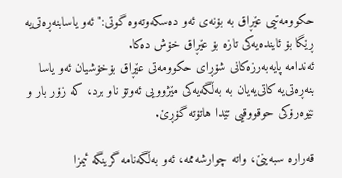حكوومه‌تیی عێڕاق به بۆنه‌ی ئه‌و ده‌سكه‌وته‌وه گوتی:" ئه‌و یاسابنه‌ڕه‌تی‌یه ڕێگا بۆ ئاینده‌یه‌كی تازه بۆ عێڕاق خۆش ده‌كا.
ئه‌ندامه پایه‌به‌رزه‌كانی شۆڕای حكوومه‌تی عێڕاق بۆخۆشیان ئه‌و یاسا بنه‌ڕه‌تی‌یه كاتی‌یه‌یان به به‌ڵگه‌یه‌كی مێژوویی ئه‌وتۆ ناو برد، كه زۆر بار و نێوه‌رۆكی حوقووقیی تێدا هاتۆته گۆڕێ.

قه‌راره سبه‌ینێ، واته چوارشه‌ممه، ئه‌و به‌ڵگه‌نامه گرینگه ئیمزا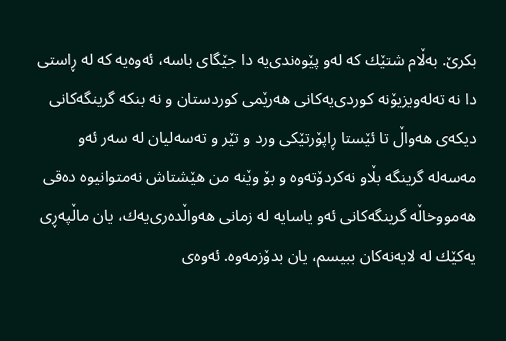بكرێ. به‌ڵام شتێك كه له‌و پێوه‌ندی‌یه دا جێگای باسه، ئه‌وه‌یه كه له ڕاستی دا نه ته‌له‌ویزیۆنه كوردی‌یه‌كانی هه‌رێمی كوردستان و نه بنكه گرینگه‌كانی دیكه‌ی هه‌واڵ تا ئێستا ڕاپۆرتێكی ورد و تێر و ته‌سه‌لیان له سه‌ر ئه‌و مه‌سه‌له گرینگه بڵاو نه‌كردۆته‌‌وه و بۆ وێنه من هێشتاش نه‌متوانیوه ده‌قی هه‌مووخاڵه گرینگه‌كانی ئه‌و یاسایه له زمانی هه‌واڵده‌ری‌یه‌ك، یان ماڵپه‌ڕی یه‌كێك له لایه‌نه‌كان ببیسم، یان بدۆزمه‌وه. ئه‌وه‌ی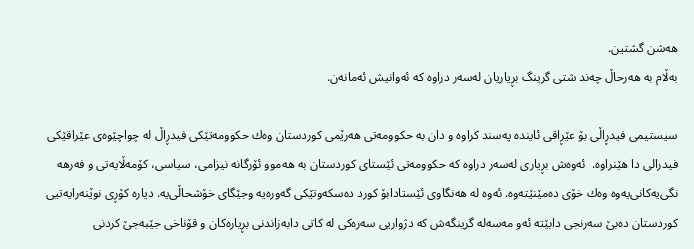هه‌شن گشتین.
به‌ڵام به هه‌رحاڵ چه‌ند شتی گرینگ بڕیاریان له‌سه‌ر دراوه كه ئه‌وانیش ئه‌مانه‌ن.

سیستیمی فیدڕاڵی بۆ عێڕاقی ئاینده په‌سند كراوه و دان به حكوومه‌تی هه‌رێمی كوردستان وه‌ك حكوومه‌تێكی فیدڕاڵ له چواچێوه‌ی عێراقێكی فیدرالی دا هێنراوه.  ئه‌وه‌ش بڕیاری له‌سه‌ر دراوه كه حكوومه‌تی ئێستای كوردستان به هه‌موو ئۆرگانه نیزامی، سیاسی، كۆمه‌ڵایه‌تی و فه‌رهه نگی‌یه‌كانی‌یه‌وه وه‌ك خۆی ده‌مێنێته‌وه. ئه‌وه له هه‌نگاوی ئێستادابۆ كورد ده‌سكه‌وتێكی گه‌وره‌یه وجێگای خۆشحاڵی‌یه. دیاره كۆڕی نوێنه‌رایه‌تیی كوردستان ده‌بێ سه‌رنجی دابێته ئه‌و مه‌سه‌له گرینگه‌ش كه دژواریی سه‌ره‌كی له كاتی دابه‌زاندنی بڕیاره‌كان و قۆناخی جێبه‌جێ كردنی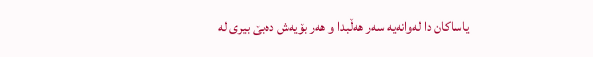یاساكان دا له‌وانه‌یه سه‌ر هه‌ڵبدا و هه‌ر بۆیه‌ش ده‌بێ بیری له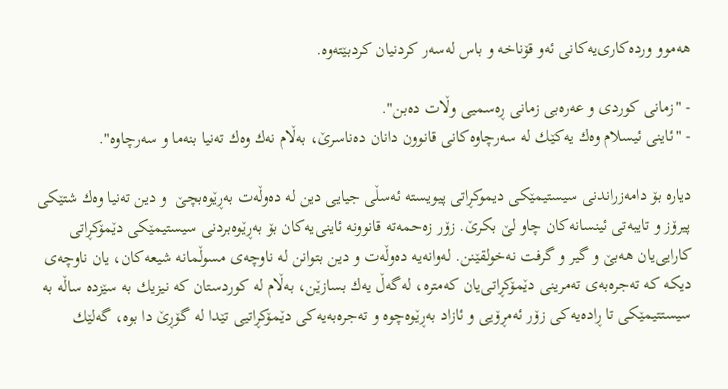هه‌موو ورده‌كاری‌یه‌كانی ئه‌و قۆناخه و باس له‌سه‌ر كردنیان كردبێته‌وه.

- "زمانی كوردی و عه‌ره‌بی زمانی ڕه‌سمیی وڵات ده‌بن".
- "ئاینی ئیسلام وه‌ك یه‌كێك له سه‌رچاوه‌كانی قانوون دانان ده‌ناسرێ، به‌ڵام نه‌ك وه‌ك ته‌نیا بنه‌ما و سه‌رچاوه".

دیاره بۆ دامه‌زراندنی سیستیمێكی دیموكڕاتی پیویسته ئه‌سڵی جیایی دین له ده‌وڵه‌ت به‌ڕێوه‌بچێ  و دین ته‌نیا وه‌ك شتێكی پیرۆز و تایبه‌تی ئینسانه‌كان چاو لێ بكرێ. زۆر زه‌حمه‌ته قانوونه ئاینی‌یه‌كان بۆ به‌ڕێوه‌بردنی سیستیمێكی دێمۆكڕاتی كارایی‌یان هه‌بێ و گیر و گرفت نه‌خولقێنن. له‌وانه‌یه ده‌وڵه‌ت و دین بتوانن له ناوچه‌ی مسوڵمانه شیعه‌كان، یان ناوچه‌ی دیكه كه ته‌جره‌به‌ی ته‌مرینی دێمۆكڕاتی‌یان كه‌متره، له‌گه‌ڵ یه‌ك بسازێن، به‌ڵام له كوردستان كه نیزیك به سێزده ساڵه به سیستتیمێكی تا ڕاده‌یه‌كی زۆر ئه‌مڕۆیی و ئازاد به‌ڕێوه‌چوه و ته‌جره‌به‌یه‌كی دێمۆكڕاتیی تێدا له گۆڕێ دا بوه، گه‌لێك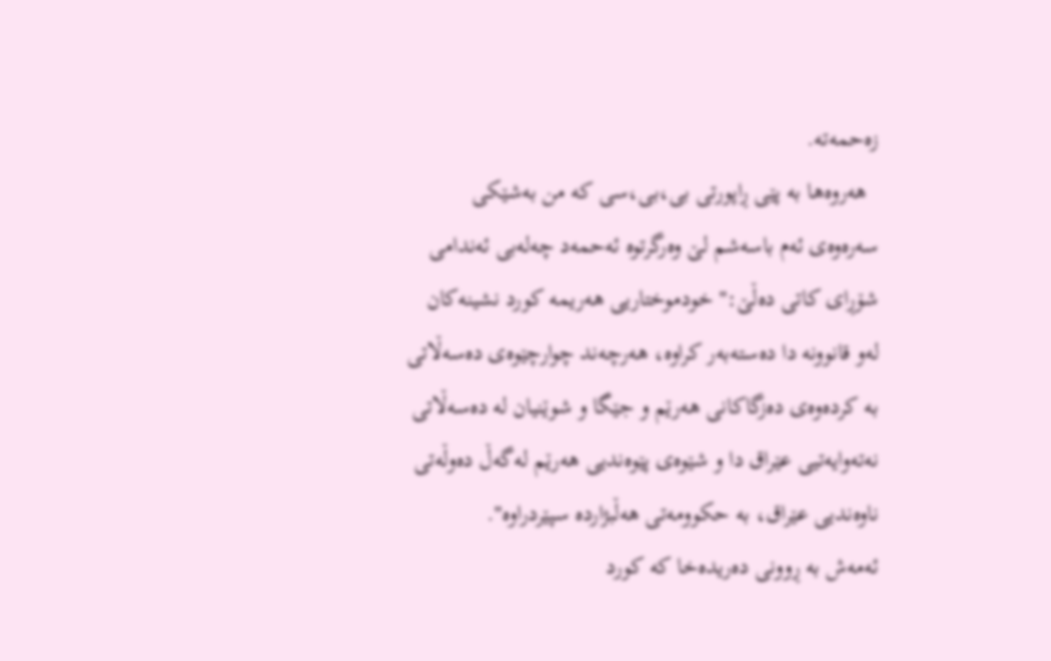زه‌حمه‌ته.
  هه‌روه‌ها به پێی ڕاپورتی بی،بی،سی كه من به‌شێكی سه‌ره‌وه‌ی ئه‌م باسه‌شم لێ وه‌رگرتوه ئه‌حمه‌د چه‌له‌بی ئه‌ندامی شۆڕای كاتی ده‌ڵێ:" خودموختاریی هه‌ریمه كورد نشینه‌كان له‌و قانوونه دا ده‌سته‌به‌ر كراوه، هه‌رچه‌ند چوارچێوه‌ی ده‌سه‌ڵاتی به كرده‌وه‌ی ده‌زگاكانی هه‌رێم و جێگا و شوێنیان له ده‌سه‌ڵاتی نه‌ته‌وایه‌تیی عێراق دا و شێوه‌ی پێوه‌ندیی هه‌رێم له‌گه‌ڵ ده‌وڵه‌تی ناوه‌ندیی عێراق، به حكوومه‌تی هه‌ڵبژارده سپێردراوه".
ئه‌مه‌ش به ڕوونی ده‌ریده‌خا كه كورد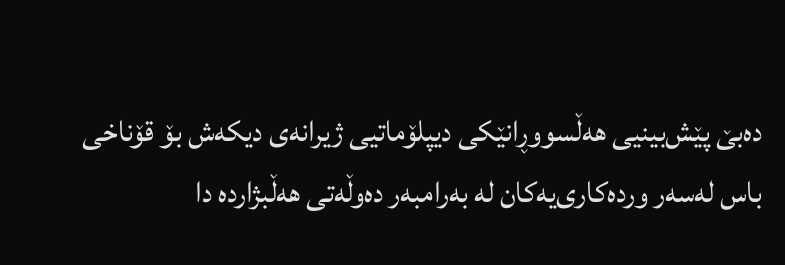ده‌بێ پێش‌بینیی هه‌ڵسووڕانێكی دیپلۆماتیی ژیرانه‌‌ی دیكه‌ش بۆ قۆناخی باس له‌سه‌ر ورده‌كاری‌یه‌كان له به‌رامبه‌ر ده‌وڵه‌تی هه‌ڵبژارده‌ دا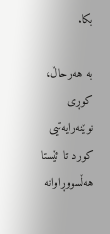بكا.

به هه‌رحاڵ، كوڕی نوێنه‌رایه‌تیی كورد تا ئێستا هه‌ڵسووڕاوانه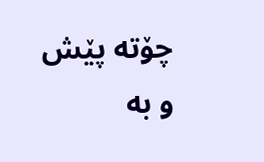چۆته پێش و به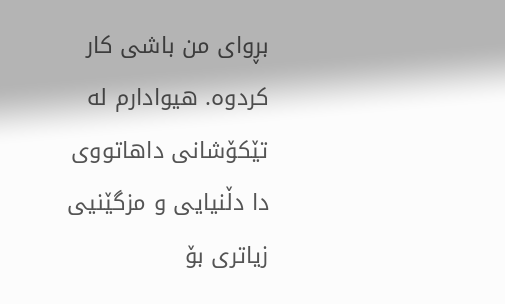بڕوای من باشی كار كردوه. هیوادارم له تێكۆشانی داهاتووی دا دڵنیایی و مزگێنیی زیاتری بۆ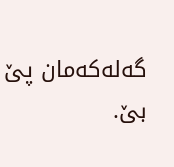گه‌له‌كه‌مان پێ بێ.